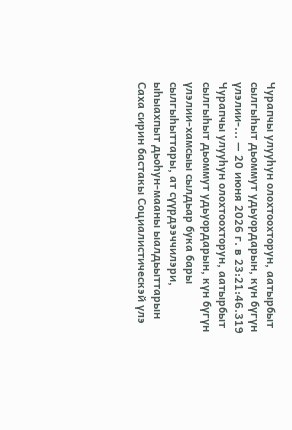Чурапчы улууһун олохтоохторун, аатырбыт сылгыһыт дьоммут удьуордарын, күн бүгүн үлэлии-... — 20 июня 2026 г. в 23:21:46.319
Чурапчы улууһун олохтоохторун, аатырбыт сылгыһыт дьоммут удьуордарын, күн бүгүн үлэлии-хамсыы сылдьар бука бары сылгыһыттары, ат сүүрдээччилэри, ыһыахпыт дьоһун-мааны ыалдьыттарын Саха сирин бастакы Социалистическэй үлэ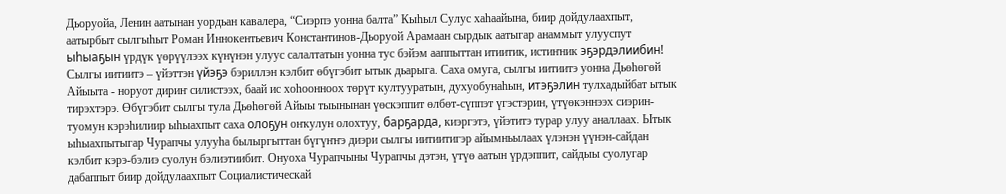Дьоруойа, Ленин аатынан уордьан кавалера, “Сиэрпэ уонна балта” Кыһыл Сулус хаһаайына, биир дойдулаахпыт, аатырбыт сылгыһыт Роман Иннокентьевич Константинов-Дьоруой Арамаан сырдык аатыгар анаммыт улууспут ыһыаҕын үрдүк үөрүүлээх күнүнэн улуус салалтатын уонна тус бэйэм ааппыттан итиитик, истиҥник эҕэрдэлиибин! Сылгы иитиитэ – үйэттэн үйэҕэ бэриллэн кэлбит өбүгэбит ытык дьарыга. Саха омуга, сылгы иитиитэ уонна Дьөһөгөй Айыыта - норуот дириҥ силистээх, баай ис хоһоонноох төрүт култууратын, духуобунаһын, итэҕэлин тулхадыйбат ытык тирэхтэрэ. Өбүгэбит сылгы тула Дьөһөгөй Айыы тыынынан үөскэппит өлбөт-сүппэт үгэстэрин, үтүөкэннээх сиэрин-туомун кэрэһилиир ыһыахпыт саха олоҕун оҥкулун олохтуу, барҕарда, киэргэтэ, үйэтитэ турар улуу аналлаах. Ытык ыһыахпытыгар Чурапчы улууһа былыргыттан бүгүҥҥэ диэри сылгы иитиитигэр айымньылаах үлэнэн үүнэн-сайдан кэлбит кэрэ-бэлиэ суолун бэлиэтиибит. Онуоха Чурапчыны Чурапчы дэтэн, үтүө аатын үрдэппит, сайдыы суолугар дабаппыт биир дойдулаахпыт Социалистическай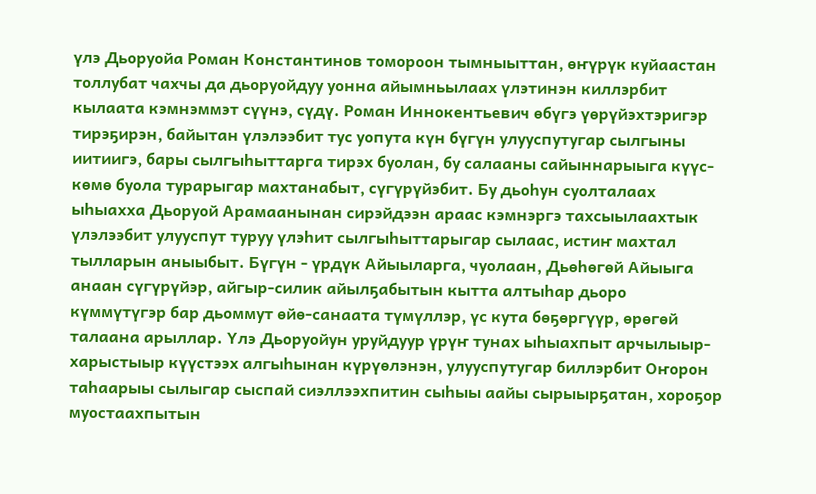үлэ Дьоруойа Роман Константинов томороон тымныыттан, өҥүрүк куйаастан толлубат чахчы да дьоруойдуу уонна айымньылаах үлэтинэн киллэрбит кылаата кэмнэммэт сүүнэ, сүдү. Роман Иннокентьевич өбүгэ үөрүйэхтэригэр тирэҕирэн, байытан үлэлээбит тус уопута күн бүгүн улууспутугар сылгыны иитиигэ, бары сылгыһыттарга тирэх буолан, бу салааны сайыннарыыга күүс-көмө буола турарыгар махтанабыт, сүгүрүйэбит. Бу дьоһун суолталаах ыһыахха Дьоруой Арамаанынан сирэйдээн араас кэмнэргэ тахсыылаахтык үлэлээбит улууспут туруу үлэһит сылгыһыттарыгар сылаас, истиҥ махтал тылларын аныыбыт. Бүгүн - үрдүк Айыыларга, чуолаан, Дьөһөгөй Айыыга анаан сүгүрүйэр, айгыр-силик айылҕабытын кытта алтыһар дьоро күммүтүгэр бар дьоммут өйө-санаата түмүллэр, үс кута бөҕөргүүр, өрөгөй талаана арыллар. Үлэ Дьоруойун уруйдуур үрүҥ тунах ыһыахпыт арчылыыр-харыстыыр күүстээх алгыһынан күрүөлэнэн, улууспутугар биллэрбит Оҥорон таһаарыы сылыгар сыспай сиэллээхпитин сыһыы аайы сырыырҕатан, хороҕор муостаахпытын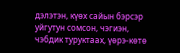дэлэтэн, күөх сайын бэрсэр уйгутун сомсон, чэгиэн, чэбдик туруктаах, үөрэ-көтө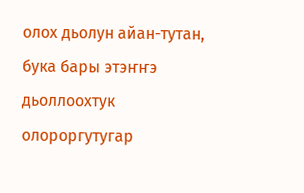олох дьолун айан-тутан, бука бары этэҥҥэ дьоллоохтук олороргутугар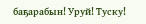баҕарабын! Уруй! Туску!